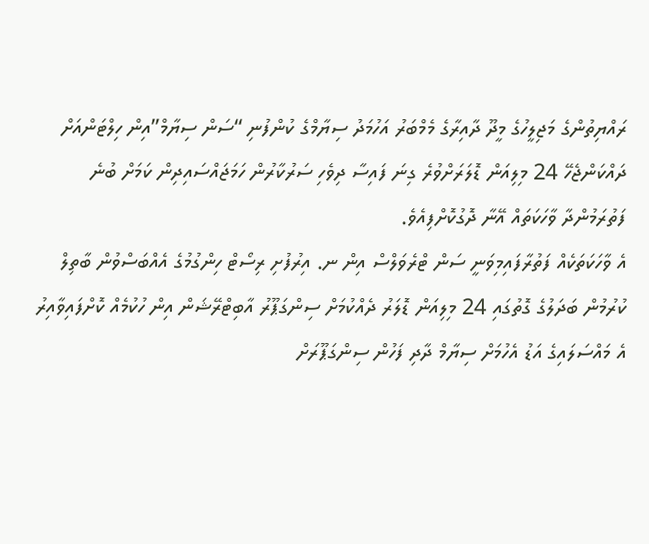ރައްޔިތުންގެ މަޖިލީހުގެ މީދޫ ދާއިރާގެ މެމްބަރު އަހުމަދު ސިޔާމްގެ ކުންފުނި “ސަން ސިޔާމް”އިން ހިލްޓަންއަށް ދައްކަންޖެހޭ 24 މިލިއަން ޑޮލަރަށްވުރެ ގިނަ ފައިސާ ދިވެހި ސަރުކާރުން ހަމަޖައްސައިދިން ކަމަށް ބުނެ ފަތުރަމުންދާ ވާހަކަތައް އޭނާ ދޮގުކޮށްފިއެވެ.
އެ ވާހަކަތަކެއް ފަތުރާފައިމިވަނީ ސަން ޓްރެވަލްސް އިން ނ. އިރުފުށި ރިސޯޓް ހިންގުމުގެ އެއްބަސްވުން ބާތިލް ކުރުމުން ބަދަލުގެ ގޮތުގައި 24 މިލިއަން ޑޮލަރު ދެއްކުމަށް ސިންގަޕޫރު އާބިޓްރޭޝަން އިން ހުކުމެއް ކޮށްފައިވާއިރު އެ މައްސަލައިގެ އަޑު އެހުމަށް ސިޔާމް ދާދި ފަހުން ސިންގަޕޫރަށް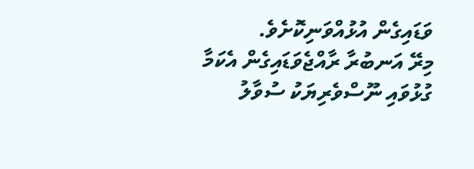ވަޑައިގެން އުޅުއްވަނިކޮށެވެ.
މިރޭ އަނބުރާ ރާއްޖެވަޑައިގެން އެކަމާ ގުޅުވައި ނޫސްވެރިޔަކު ސުވާލު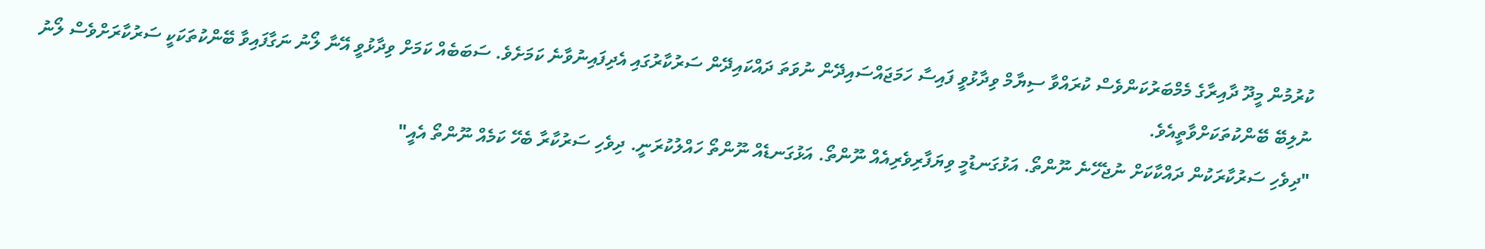ކުރުމުން މީދޫ ދާއިރާގެ މެމްބަރުކަންވެސް ކުރައްވާ ސިޔާމް ވިދާޅުވީ ފައިސާ ހަމަޖައްސައިދޭން ނުވަތަ ދައްކައިދޭން ސަރުކާރުގައި އެދިފައިނުވާނެ ކަމަށެވެ. ސަބަބެއް ކަމަށް ވިދާޅުވީ އޭނާ ލޯނު ނަގާފައިވާ ބޭންކުތަކަކީ ސަރުކާރަށްވެސް ލޯނު ނުލިބޭ ބޭންކުތަކަށްވާތީއެވެ.
"ދިވެހި ސަރުކާރަކުން ދައްކާކަށް ނުޖެހޭނެ ނޫންތޯ. އަޅުގަނޑުމީ ވިޔަފާރިވެރިއެއް ނޫންތޯ. އަޅުގަނޑެއް ނޫންތޯ ހައްލުކުރަނީ. ދިވެހި ސަރުކާރާ ބެހޭ ކަމެއް ނޫންތޯ އެއީ"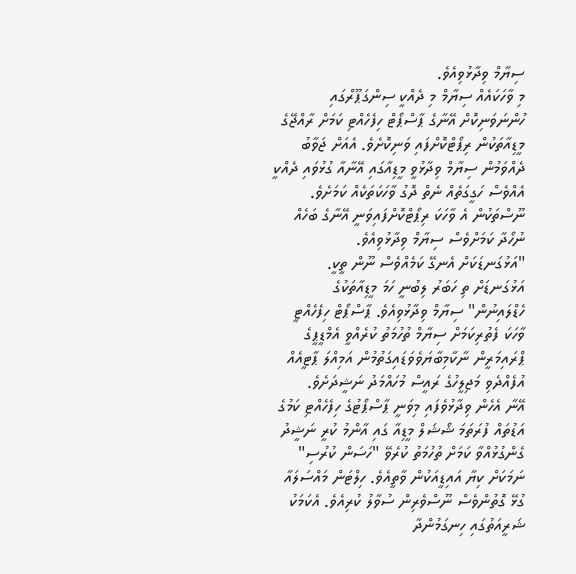ސިޔާމް ވިދާޅުވިއެވެ.
މި ވާހަކައެއް ސިޔާމް މި ދެއްކީ ސިންގަޕޫރްގައި ހުންނަވަނިކޮށް އޭނާގެ ޕާސްޕޯޓް ހިފެހެއްޓި ކަމަށް ރާއްޖޭގެ މީޑިއާތަކުން ރިޕޯޓްކޮށްފައި ވަނިކޮށެވެ. އެއަށް ޖަވާބު ދެއްވަމުން ސިޔާމް ވިދާޅުވީ މީޑިއާގައި އޭނާއާ ގުޅުވައި ދެއްކީ އެއްވެސް ހަގީގަތެއް ނެތް ދޮގު ވާހަކަތަކެއް ކަމަށެވެ. ނޫސްތަކުން އެ ވާހަކަ ރިޕޯޓްކޮށްފައިވަނީ އޭނާގެ ބަހެއް ނުހޯދާ ކަމަށްވެސް ސިޔާމް ވިދާޅުވިއެވެ.
"އަޅުގަނޑަކަށް އެނގޭ ކަމެއްވެސް ނޫން ތީކީ. އަޅުގަނޑަށް ތި ހަބަރު ލިބުނީ ހަމަ މީޑިއާތަކުގެ ހެޑްލައިނުން" ސިޔާމް ވިދާޅުވިއެވެ. ޕާސްޕޯޓް ހިފެހެއްޓީ ވާހަކަ ފެތުރިކަމަށް ސިޔާމް ތުހުމަތު ކުރެއްވީ އެމްޑީޕީގެ ޕްރައިމަރީން ނާކާމިބާޔަވެވަޑައިގަތުމުން އަމިއްލަ ޕާޓީއެއް އުފެއްދެވި މަޖިލީހުގެ ރައީސް މުހައްމަދު ނަޝީދަށެވެ.
އޭނާ އެހެން ވިދާޅުވެފައި މިވަނީ ޕާސްޕޯޓުގެ ހިފެހެއްޓި ކަމުގެ އަޑުތައް ފުރަތަމަ ޝޯޝަލް މީޑިއާ ގައި އާންމު ކުރީ ނަޝީދު ގެންގުޅުއްވާ ކަމަށް ތުހުމަތު ކުރެވޭ "ހަސަން ކުރުސި" ނަމަކަށް ކިޔާ އައިޑީއަކުން ވާތީއެވެ. ހިލްޓަން މައްސަލައާ ގުޅޭ ގޮތުންވެސް ނޫސްވެރިން ސުވާލު ކުރިއެވެ. އެކަމަކު ޝަރީއަތުގައި ހިނގަމުންދާ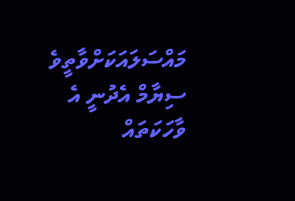މައްސަލައަކަށްވާތީވެ ސިޔާމް އެދުނީ އެ ވާހަކަތައް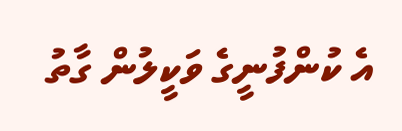އެ ކުންފުނީގެ ވަކީލުން ގާތު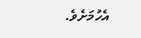އެހުމަށެވެ.